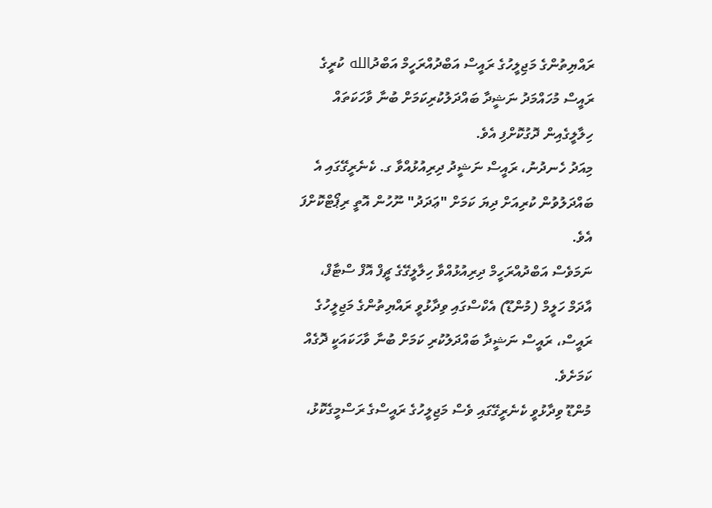ރައްޔިތުންގެ މަޖިލީހުގެ ރައީސް އަބްދުއްރަހީމް އަބްދުالله ކުރީގެ ރައީސް މުހައްމަދު ނަޝީދާ ބައްދަލުކުރިކަމަށް ބުނާ ވާހަކަތައް ހިލާލީގެއިން ދޮގުކޮށްފި އެވެ.
މިއަދު ހެނދުނު، ރައީސް ނަޝީދު ދިރިއުޅުއްވާ ގ. ކެނެރީގޭގައި އެ ބައްދަލުވުން ކުރިއަށް ދިޔަ ކަމަށް "ޢަދަދު" ނޫހުން އޮތީ ރިޕޯޓްކޮށްފަ އެވެ.
ނަމަވެސް އަބްދުއްރަހީމް ދިރިއުޅުއްވާ ހިލާލީގޭގެ ޗީފް އޮފް ސްޓާފް، އާދަމް ހަލީމް (މުންޑޫ) އެކްސްގައި ވިދާޅުވީ ރައްޔިތުންގެ މަޖިލީހުގެ ރައީސް، ރައީސް ނަޝީދާ ބައްދަލުކުރި ކަމަށް ބުނާ ވާހަކައަކީ ދޮގެއް ކަމަށެވެ.
މުންޑޫ ވިދާޅުވީ ކެނެރީގޭގައި ވެސް މަޖިލީހުގެ ރައީސްގެ ރަސްމީގެކޮޅު،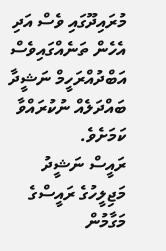މުރައިދޫގައި ވެސް އަދި އެހެން ތަނެއްގައިވެސް އަބްދުއްރަހީމް ނަޝީދާ ބައްދަލެއް ނުކުރައްވާ ކަމަށެވެ.
ރައީސް ނަޝީދު މަޖިލީހުގެ ރައީސްގެ މަގާމުން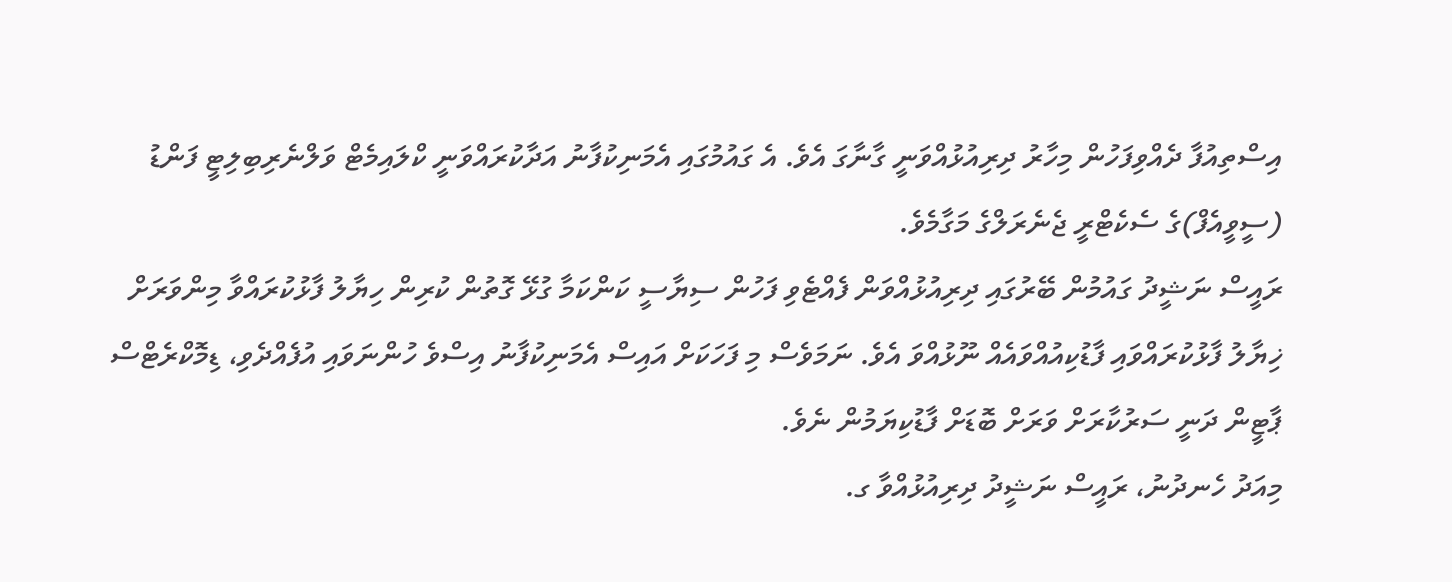އިސްތިއުފާ ދެއްވިފަހުން މިހާރު ދިރިއުޅުއްވަނީ ގާނާގަ އެވެ. އެ ގައުމުގައި އެމަނިކުފާނު އަދާކުރައްވަނީ ކްލައިމެޓް ވަލްނެރިބިލިޓީ ފަންޑު (ސީވީއެފް)ގެ ސެކެޓްރީ ޖެނެރަލްގެ މަގާމެވެ.
ރައީސް ނަޝީދު ގައުމުން ބޭރުގައި ދިރިއުޅުއްވަން ފެއްޓެވި ފަހުން ސިޔާސީ ކަންކަމާ ގުޅޭ ގޮތުން ކުރިން ހިޔާލު ފާޅުކުރައްވާ މިންވަރަށް ޚިޔާލު ފާޅުކުރައްވައި ފާޑުކިއުއްވައެއް ނޫޅުއްވަ އެވެ. ނަމަވެސް މި ފަހަކަށް އައިސް އެމަނިކުފާނު އިސްވެ ހުންނަވައި އުފެއްދެވި، ޑިމޮކްރެޓްސް ޕާޓީން ދަނީ ސަރުކާރަށް ވަރަށް ބޮޑަށް ފާޑުކިޔަމުން ނެވެ.
މިއަދު ހެނދުނު، ރައީސް ނަޝީދު ދިރިއުޅުއްވާ ގ.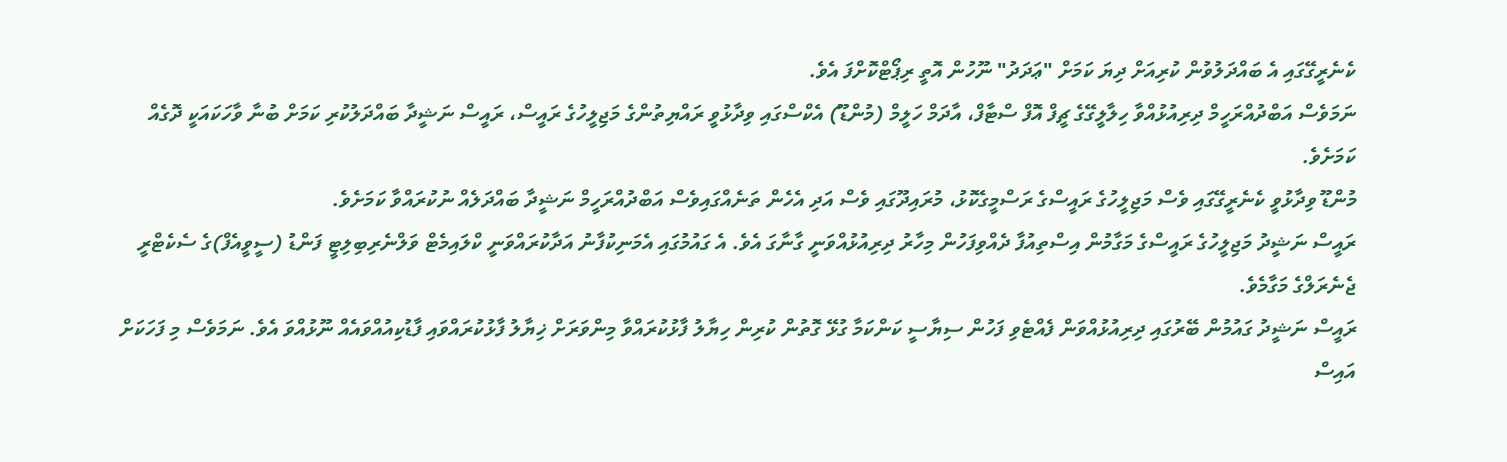ކެނެރީގޭގައި އެ ބައްދަލުވުން ކުރިއަށް ދިޔަ ކަމަށް "ޢަދަދު" ނޫހުން އޮތީ ރިޕޯޓްކޮށްފަ އެވެ.
ނަމަވެސް އަބްދުއްރަހީމް ދިރިއުޅުއްވާ ހިލާލީގޭގެ ޗީފް އޮފް ސްޓާފް، އާދަމް ހަލީމް (މުންޑޫ) އެކްސްގައި ވިދާޅުވީ ރައްޔިތުންގެ މަޖިލީހުގެ ރައީސް، ރައީސް ނަޝީދާ ބައްދަލުކުރި ކަމަށް ބުނާ ވާހަކައަކީ ދޮގެއް ކަމަށެވެ.
މުންޑޫ ވިދާޅުވީ ކެނެރީގޭގައި ވެސް މަޖިލީހުގެ ރައީސްގެ ރަސްމީގެކޮޅު، މުރައިދޫގައި ވެސް އަދި އެހެން ތަނެއްގައިވެސް އަބްދުއްރަހީމް ނަޝީދާ ބައްދަލެއް ނުކުރައްވާ ކަމަށެވެ.
ރައީސް ނަޝީދު މަޖިލީހުގެ ރައީސްގެ މަގާމުން އިސްތިއުފާ ދެއްވިފަހުން މިހާރު ދިރިއުޅުއްވަނީ ގާނާގަ އެވެ. އެ ގައުމުގައި އެމަނިކުފާނު އަދާކުރައްވަނީ ކްލައިމެޓް ވަލްނެރިބިލިޓީ ފަންޑު (ސީވީއެފް)ގެ ސެކެޓްރީ ޖެނެރަލްގެ މަގާމެވެ.
ރައީސް ނަޝީދު ގައުމުން ބޭރުގައި ދިރިއުޅުއްވަން ފެއްޓެވި ފަހުން ސިޔާސީ ކަންކަމާ ގުޅޭ ގޮތުން ކުރިން ހިޔާލު ފާޅުކުރައްވާ މިންވަރަށް ޚިޔާލު ފާޅުކުރައްވައި ފާޑުކިއުއްވައެއް ނޫޅުއްވަ އެވެ. ނަމަވެސް މި ފަހަކަށް އައިސް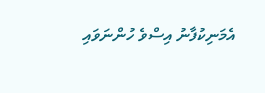އެމަނިކުފާނު އިސްވެ ހުންނަވައި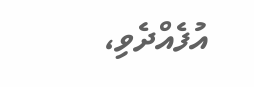އުފެއްދެވި،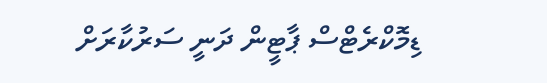ޑިމޮކްރެޓްސް ޕާޓީން ދަނީ ސަރުކާރަށް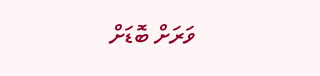ވަރަށް ބޮޑަށް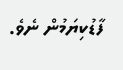ފާޑުކިޔަމުން ނެވެ.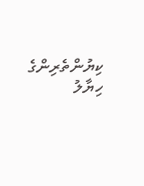ކިޔުންތެރިންގެ ހިޔާލު